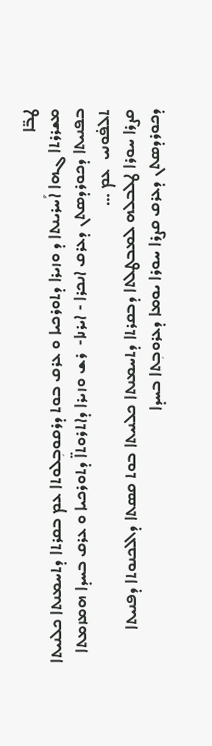ܛܒ̈ܐ
ܡܫܪܪܬܐ ܓܗܐ ܐܰܚܪܝܢܬܐ ܕ ܘܙܝܪܐ ܕܬܘܪܟܝܐ ܘ ܥܪܩ ܒܘܬ ܕܪܩܘܒܼܠܘܬܐ ܥܡ ܒܩܪܬܐ ܕܬܚܡܢܬܐ ܟܠܢܝܬܐ ܒܦܢܝܬܐ ܕܟܘܪܕܣܬܢ ܕܥܪܩ ܐܢܟܪܐ - ܐܝܪܢܐ-  ܪܫ ܘܙܝܪܐ ܕܐܬܪܘܬܐ̈ ܕܬܘܪܟܝܐ ܘ ܥܪܩ ܒܚܕܐ ܗܡܙܡܬܐ ܬܠܦ̇ܘܢܝ  ܥܡ …
ܩܨܪܐ ܚܘܪܐ ܛܠܒܠܗ ܠܡܒܛܠܬܐ ܕܒܩܪܬܐ ܕܬܚܡܢܬܐ ܟܠܢܝܬܐ ܒܘܬ ܩܣܬܐ ܕܐܠܟܢܘܬܐ ܕܦܢܝܬܐ ܕܟܘܪܕܣܬܢ ܕܥܪܩ ܩܨܪܐ ܚܘܪܐ ܝܘܡܐ ܕܥܪܘܒܼܬܐ ܒܚܕܐ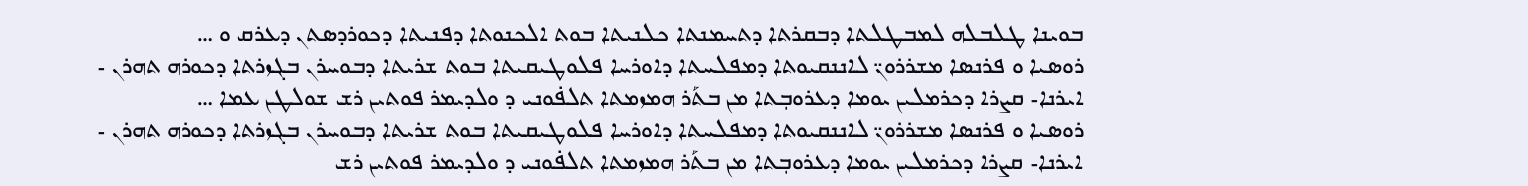ܒܘܝܢܐ ܛܠܒܠܗ ܠܡܒܛܠܬܐ ܕܒܩܪܬܐ ܕܬܚܡܢܬܐ ܟܠܢܝܬܐ ܒܘܬ ܐܠܟܢܘܬܐ ܕܦܢܝܬܐ ܕܟܘܪܕܣܬܢ ܕܥܪܩ ܘ …
ܪܘܣܝܐ ܘ ܦܪܢܣܐ ܡܫܪܪܘܢ̈ ܠܐܢܢܩܝܘܬܐ ܕܡܦܠܚܬܐ ܕܐܘܪܚܐ ܦܠܘܛܝܩܝܬܐ ܒܘܬ ܫܪܝܬܐ ܕܒܘܚܪܢ ܒܓܙܪܬܐ ܕܟܘܪܗ ܬܗܪܢ - ܐܝܪܢܐ- ܩܨܪܐ ܕܟܪܡܠܝܢ ܝܘܡܐ ܕܥܪܘܒܼܬܐ ܡܢ ܒܬܰܪ ܗܡܙܡܬܐ ܬܠܦ̇ܘܢܝ ܕ ܘܠܕܝܡܪ ܦܘܬܝܢ ܪܫ ܫܘܠܛܢ ܥܡܐ …
ܪܘܣܝܐ ܘ ܦܪܢܣܐ ܡܫܪܪܘܢ̈ ܠܐܢܢܩܝܘܬܐ ܕܡܦܠܚܬܐ ܕܐܘܪܚܐ ܦܠܘܛܝܩܝܬܐ ܒܘܬ ܫܪܝܬܐ ܕܒܘܚܪܢ ܒܓܙܪܬܐ ܕܟܘܪܗ ܬܗܪܢ - ܐܝܪܢܐ- ܩܨܪܐ ܕܟܪܡܠܝܢ ܝܘܡܐ ܕܥܪܘܒܼܬܐ ܡܢ ܒܬܰܪ ܗܡܙܡܬܐ ܬܠܦ̇ܘܢܝ ܕ ܘܠܕܝܡܪ ܦܘܬܝܢ ܪܫ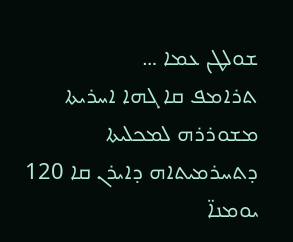ܫܘܠܛܢ ܥܡܐ …
ܬܪܐܡܦ ܩܐ ܓܗܐ ܐܚܪܝܬܐ ܡܫܘܪܪܗ ܠܡܟܠܝܬܐ ܕܬܚܪܡܝܬܐܗ ܕܐܝܪܢ ܩܐ 120 ܝܘܡܢܐ̈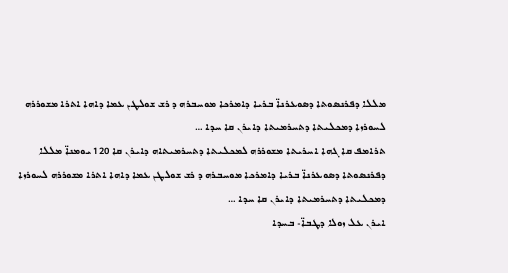ܡܠܠܐ ܕܦܪܢܣܘܬܐ ܕܣܘܥܪܢܐ̈ ܒܪܝܐ ܕܐܡܪܟܐ ܡܘܚܒܪܗ ܕ ܪܫ ܫܘܠܛܢ ܥܡܐ ܕܐܗܐ ܐܬܪܐ ܡܫܘܪܪܗ ܠܚܘܪܙܐ ܕܡܟܠܝܬܐ ܕܬܚܪܡܝܬܐ ܕܐܝܪܢ ܩܐ ܚܕܐ …
ܬܪܐܡܦ ܩܐ ܓܗܐ ܐܚܪܝܬܐ ܡܫܘܪܪܗ ܠܡܟܠܝܬܐ ܕܬܚܪܡܝܬܐܗ ܕܐܝܪܢ ܩܐ 120 ܝܘܡܢܐ̈ ܡܠܠܐ ܕܦܪܢܣܘܬܐ ܕܣܘܥܪܢܐ̈ ܒܪܝܐ ܕܐܡܪܟܐ ܡܘܚܒܪܗ ܕ ܪܫ ܫܘܠܛܢ ܥܡܐ ܕܐܗܐ ܐܬܪܐ ܡܫܘܪܪܗ ܠܚܘܪܙܐ ܕܡܟܠܝܬܐ ܕܬܚܪܡܝܬܐ ܕܐܝܪܢ ܩܐ ܚܕܐ …
ܐܝܪܢ ܥܠ ܙܘܠܐ ܕܛܒܐ̈- ܒܚܕܐ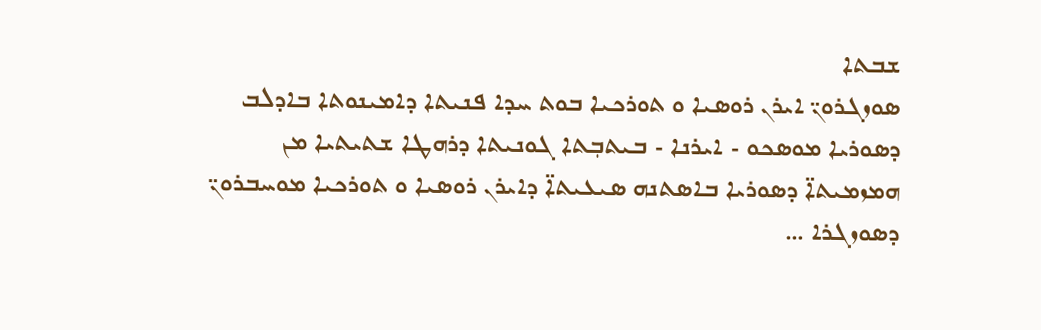ܫܒܬܐ
ܣܘܙܓܪܘܢ̈ ܐܝܪܢ ܪܘܣܝܐ ܘ ܬܘܪܟܝܐ ܒܘܬ ܚܕܐ ܦܢܝܬܐ ܕܐܡܝܢܘܬܐ ܒܐܕܠܒ ܕܣܘܪܝܐ ܡܘܣܟܘ - ܐܝܪܢܐ - ܒܝܬܒܼܬܐ ܓܘܢܝܬܐ ܕܪܗܛܐ ܫܬܝܬܝܐ ܡܢ ܗܡܙܡܝܬܐ̈ ܕܣܘܪܝܐ ܒܐܣܬܢܗ ܣܝܥܝܬܐ̈ ܕܐܝܪܢ ܪܘܣܝܐ ܘ ܬܘܪܟܝܐ ܡܘܚܒܪܘܢ̈ ܕܣܘܙܓܪܐ …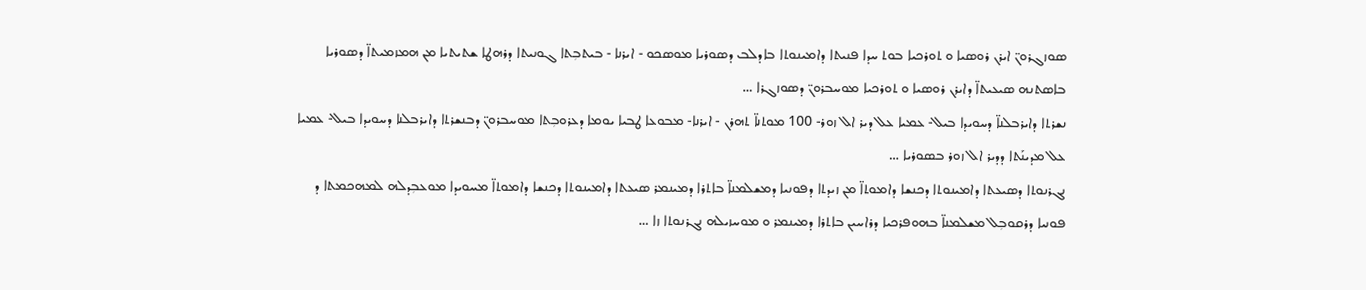ܣܘܙܓܪܘܢ̈ ܐܝܪܢ ܪܘܣܝܐ ܘ ܬܘܪܟܝܐ ܒܘܬ ܚܕܐ ܦܢܝܬܐ ܕܐܡܝܢܘܬܐ ܒܐܕܠܒ ܕܣܘܪܝܐ ܡܘܣܟܘ - ܐܝܪܢܐ - ܒܝܬܒܼܬܐ ܓܘܢܝܬܐ ܕܪܗܛܐ ܫܬܝܬܝܐ ܡܢ ܗܡܙܡܝܬܐ̈ ܕܣܘܪܝܐ ܒܐܣܬܢܗ ܣܝܥܝܬܐ̈ ܕܐܝܪܢ ܪܘܣܝܐ ܘ ܬܘܪܟܝܐ ܡܘܚܒܪܘܢ̈ ܕܣܘܙܓܪܐ …
ܢܫܪܬܐ ܕܐܝܪܒܠܢܐ̈ ܕܚܘܝܕܐ ܒܝܠ- ܥܡܝܐ ܥܠ ܕܝܪ ܐܠ ܙܘܪ- 100 ܡܘܬܢܐ̈ ܬܗܪܢ - ܐܝܪܢܐ- ܡܒܘܥܐ ܛܒܝܐ ܝܘܡܐ ܕܥܪܘܒܼܬܐ ܡܘܚܒܪܘܢ̈ ܕܒܢܫܪܬܐ ܕܐܝܪܒܠܢܐ ܕܚܘܝܕܐ ܒܝܠ- ܥܡܝܐ ܥܠ ܡܕܝܢܰܬܐ ܕܕܝܪ ܐܠ ܙܘܪ ܒܣܘܪܝܐ …
ܢܓܪܢܘܬܐ ܕܣܝܥܬܐ ܕܐܡܝܢܘܬܐ ܕܟܢܫܐ ܕܐܡܘܬܐ̈ ܡܢ ܙܝܕܬܐ ܕܦܘܢܝܐ ܕܡܫܠܡܢܐ̈ ܒܐܬܪܐ ܕܡܝܢܡܪ ܣܝܥܬܐ ܕܐܡܝܢܘܬܐ ܕܟܢܫܐ ܕܐܡܘܬܐ̈ ܡܚܘܝܕܐ ܡܘܥܒܼܕܠܗ ܠܡܗܟܡܬܐ ܕ ܦܘܢܝܐ ܕܪܩܘܒܼܠ ܡܫܠܡܢܐ̈ ܒܗܘܦܪܟܝܐ ܕܪܐܚܝܢ ܒܐܬܪܐ ܕܡܝܢܡܪ ܘ ܡܘܚܙܝܠܗ ܢܓܪܢܘܬܐ ܙܐ …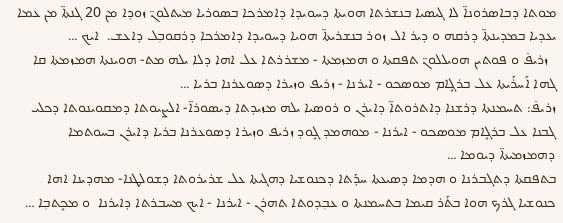ܡܘܬܐ ܕܒܐܣܪܘܢܐ̈ ܠܐ ܓܝܣܝܐ ܒܢܫܪܬܐ ܗܘܝܬܐ ܕܚܘܝܕܐ ܕܐܡܪܟܐ ܒܣܘܪܝܐ ܡܝܬܠܘܢ̈ ܙܘܕܐ ܡܢ 20 ܓܢܬܐ̈ ܡܢ ܥܡܐ ܝܥܕܝܐ ܒܡܕܝܢܬܐ̈ ܕܪܩܗ ܘ ܕܝܪ ܐܠ ܙܘܪ ܒܢܫܪܝܬܐ̈ ܗܘܝܐ ܕܚܘܝܕܐ ܕܐܡܪܟܐ ܕܪܩܘܒܼܠ ܕܐܥܫ.  ܐܝܟ …
  ܙܪܝܦ̇ ܘ ܦܘܬܝܢ ܗܘܝܠܠܘܢ̈ ܬܦܩܬܐ ܘ ܗܡܙܡܬܐ - ܡܫܪܪܬܐ ܥܠ ܐܗܐ ܕܠܐ ܝܠܗ ܡܬ- ܗܘܝܢܬܐ ܗܡܙܡܬܐ ܩܐ ܓܗܐ ܐܰܚܪܰܝܬܐ ܥܠ ܒܪܓܻܐܡ ܡܘܣܟܘ - ܐܝܪܢܐ - ܙܪܝܦ ܘܙܝܪܐ ܕܣܘܥܪܢܐ ܒܪܝܐ …
ܙܪܝܦ̇: ܬܚܡܢܬܐ ܕܪܫܢܐ ܕܐܬܪܘܬܐ̈ ܕܐܝܪܢ ܘ ܪܘܣܝܐ ܝܠܗ ܡܙܝܕܬܐ ܕܝܣܘܪܐ̈- ܐܠܨܝܘܬܐ ܕܡܩܘܝܢܘܬܐ ܕܟܠܝ ܓܒܢܐ ܥܠ ܒܪܓܻܐܡ ܡܘܣܟܘ - ܐܝܪܢܐ - ܡܘܗܡܕ ܓܻܘܕ ܙܪܝܦ ܘܙܝܪܐ ܕܣܘܥܪܢܐ ܒܪܝܐ ܕܐܝܪܢ ܒܚܘܬܡܐ ܕܗܡܙܡܝܬܐ̈ ܕܝܘܡܐ …
ܒܬܦܩܬܐ ܕܬܓܒܪܢܐ ܘ ܗܕܡܐ ܕܣܝܥܬܐ ܚܕܰܬܐ ܕܟܢܘܫܝܐ ܕܗܓܝܬܐ ܥܠ ܫܪܝܪܘܬܐ ܕܫܘܠܛܢܐ- ܡܗܕܝܢܐ ܐܗܐ ܟܢܘܫܝܐ ܓܪܟ ܗܘܐ ܒܬܰܪ ܩܝܡܐ ܒܬܚܡܢܬܐ ܘ ܥܒܼܕܘܬܐ ܬܗܪܢ - ܐܝܪܢܐ - ܐܝܟ ܡܚܒܪܬܐ ܕܐܝܪܢܐ  ܘ ܡܟܻܬܒܼܐ …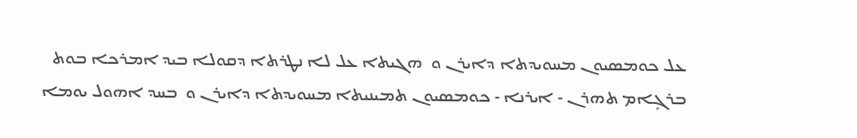ܥܠ ܟܘܡܣܝܘܢ ܡܚܘܝܕܬܐ ܕܐܝܪܢ ܘ  ܗܓܝܬܐ ܥܠ ܠܐ ܢܛܪܬܐ ܕܩܘܠܐ ܒܝܕ ܐܡܪܟܐ ܒܘܬ ܒܪܓܻܐܡ ܬܗܪܢ - ܐܝܪܢܐ - ܟܘܡܣܝܘܢ ܬܡܝܢܝܬܐ ܡܚܘܝܕܬܐ ܕܐܝܪܢ ܘ  ܒܚܕ ܐܗܘܠ ܝܘܡܐ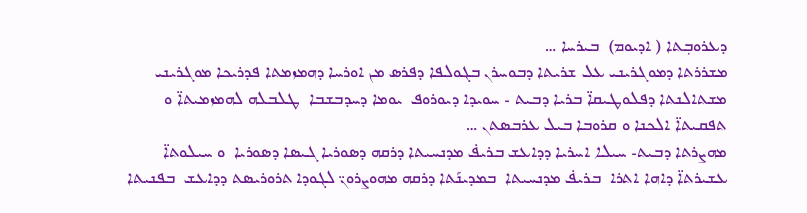ܕܥܪܘܒܼܬܐ ( ܐܕܝܘܡ)  ܒܝܪܚܐ …
ܡܫܪܪܬܐ ܕܡܘܓܪܝܢܝ ܥܠ ܫܪܝܬܐ ܕܒܘܚܪܢ ܒܓܘܠܦܐ ܕܦܪܣ ܡܢ ܐܘܪܚܐ ܕܗܡܙܡܬܐ ܦܕܪܝܟܐ ܡܘܓܪܝܢܝ ܡܫܬܐܠܢܬܐ ܕܦܠܘܛܝܩܐ̈ ܒܪܝܐ ܕܒܝܬ - ܚܘܝܕܐ ܕܝܘܪܘܦ  ܝܘܡܐ ܕܚܕܒܫܒܐ  ܛܠܒܠܗ ܠܗܡܙܡܝܬܐ̈ ܘ ܬܦܩܝܬܐ̈ ܐܠܟܢܐ ܘ ܩܪܘܒܐ ܒܝܠ ܥܪܒܣܬܢ …
ܡܗܨܪܬܐ ܕܒܝܬ- ܚܝܠܐ ܐܚܪܝܐ ܕܕܐܥܫ ܒܪܝܦ̇ ܡܕܢܚܝܬܐ ܕܪܩܗ ܕܣܘܪܝܐ ܓܝܣܐ ܕܣܘܪܝܐ  ܘ ܚܝܠܘܬܐ̈ ܥܫܝܪܬܐ̈ ܕܐܗܐ ܐܬܪܐ  ܒܪܝܦ̇ ܡܕܢܚܝܬܐ  ܒܡܕܝܢܰܬܐ ܕܪܩܗ ܡܗܘܨܪܘܢ̈ ܠܓܘܕܐ ܬܪܘܪܝܣܬ ܕܕܐܥܫ  ܒܦܢܝܬܐ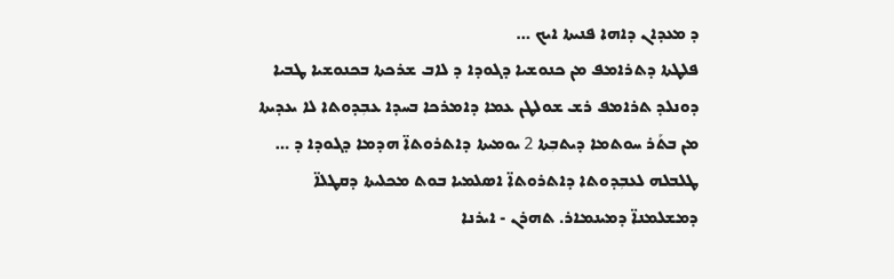ܕ ܡܥܕܐܢ ܕܐܗܐ ܦܢܝܬܐ ܐܝܟ …
ܦܠܛܬܐ ܕܬܪܐܡܦ ܡܢ ܟܢܘܫܝܐ ܕܓܘܕܐ ܕ ܠܐܒ ܫܪܟܬܐ ܒܟܢܘܫܝܐ ܛܒܝܐ ܕܘܢܠܕ ܬܪܐܡܦ ܪܫ ܫܘܠܛܢ ܥܡܐ ܕܐܡܪܟܐ ܒܚܕܐ ܥܒܼܕܘܬܐ ܠܐ ܝܥܕܝܬܐ ܡܢ ܒܬܰܪ ܚܘܬܡܐ ܕܝܬܒܼܬܐ 2 ܝܘܡܝܬܐ ܕܐܬܪܘܬܐ̈ ܗܕܡܐ ܕܓܘܕܐ ܕ …
ܛܠܒܠܗ ܠܥܒܼܕܘܬܐ ܕܐܬܪܘܬܐ̈ ܐܣܠܡܝܐ ܒܘܬ ܡܟܠܝܬܐ ܕܩܛܠܐ̈ ܕܡܫܠܡܢܐ̈ ܕܡܝܢܡܐܪ. ܬܗܪܢ - ܐܝܪܢܐ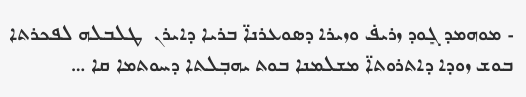- ܡܘܗܡܕ ܓܻܘܕ ܙܪܝܦ̇ ܘܙܝܪܐ ܕܣܘܥܪܢܐ̈ ܒܪܝܐ ܕܐܝܪܢ  ܛܠܒܠܗ ܠܦܟܪܬܐ ܒܘܫ ܙܘܕܐ ܕܐܬܪܘܬܐ̈ ܡܫܠܡܢܐ ܒܘܬ ܝܗܒܼܠܬܐ ܕܚܘܬܡܐ ܩܐ …